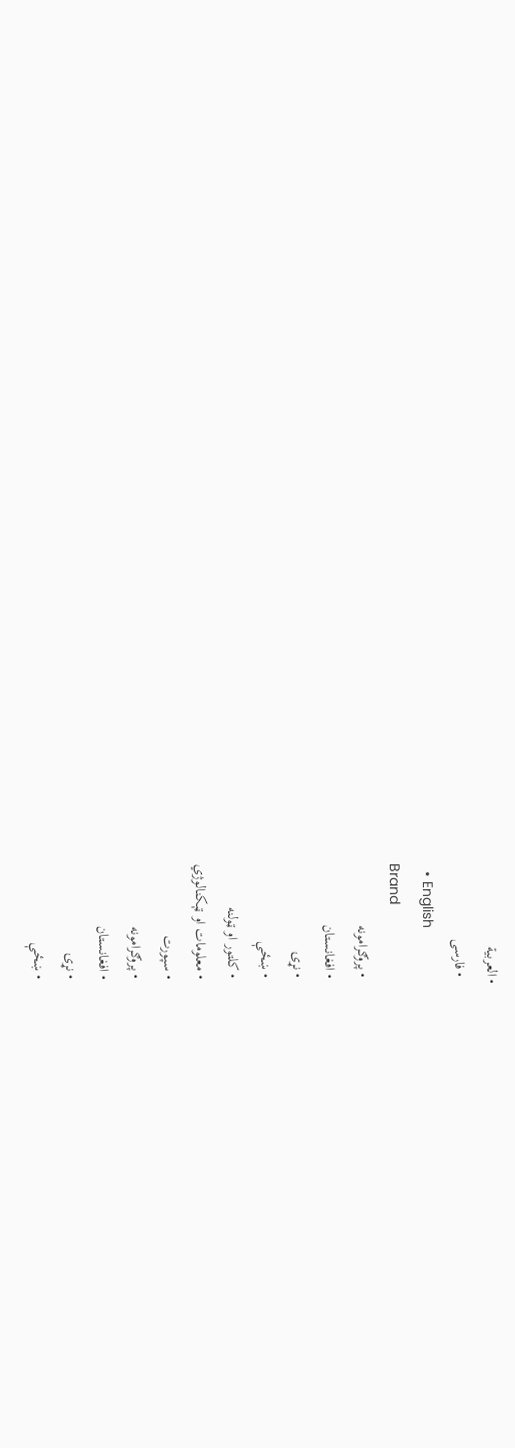• العربية
  • فارسی
  • English
Brand
  • پروګرامونه
  • افغانستان
  • نړۍ
  • ښځې
  • کلتور او ټولنه
  • معلومات او ټېکنالوژي
  • سپورت
  • پروګرامونه
  • افغانستان
  • نړۍ
  • ښځې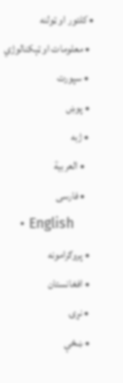• کلتور او ټولنه
  • معلومات او ټېکنالوژي
  • سپورت
  • پوښ
  • ژبه
    • العربية
    • فارسی
    • English
  • پروګرامونه
  • افغانستان
  • نړۍ
  • ښځې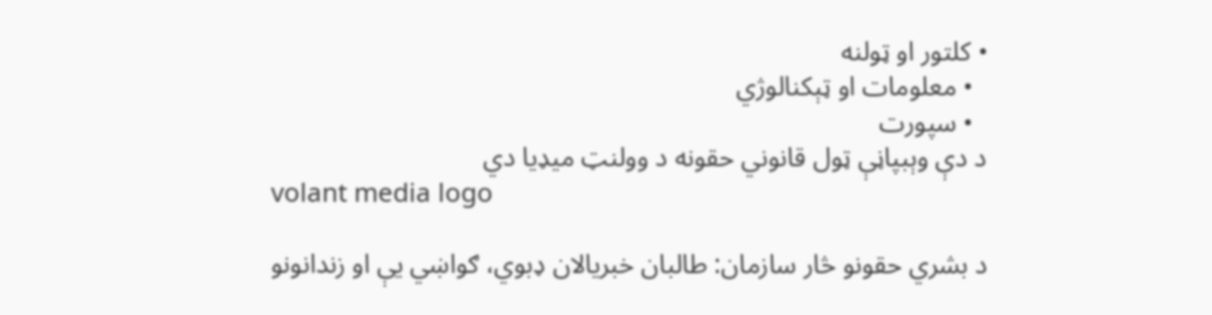• کلتور او ټولنه
  • معلومات او ټېکنالوژي
  • سپورت
د دې وېبپاڼې ټول قانوني حقونه د وولنټ میډیا دي
volant media logo

د بشري حقونو څار سازمان: طالبان خبریالان ډبوي، ګواښي یې او زندانونو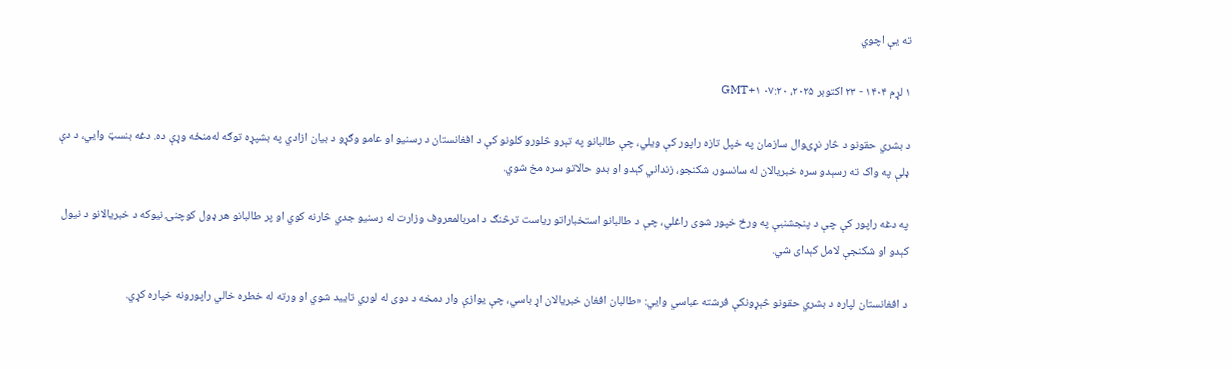ته یې اچوي

۱ لړم ۱۴۰۴ - ۲۳ اکتوبر ۲۰۲۵، ۰۷:۲۰ GMT+۱

د بشري حقونو د څار نړۍوال سازمان په خپل تازه راپور کې ویلي، چې طالبانو په تېرو څلورو کلونو کې د افغانستان د رسنیو او عامو وګړو د بیان ازادي په بشپړه توګه له‌منځه وړې ده. دغه بنسټ‌ وایي، د دې ډلې په واک ته رسېدو سره خبریالان له سانسور، شکنجو، زنداني کېدو او بدو حالاتو سره مخ شوي.

په دغه راپور کې چې د پنجشنبې په ورځ خپور شوی راغلي، چې د طالبانو استخباراتو ریاست ترڅنګ د امربالمعروف وزارت له رسنیو جدي څارنه کوي او پر طالبانو هر ډول کوچنۍ نیوکه د خبریالانو د نیول کېدو او شکنجې لامل کېدای شي.

د افغانستان لپاره د بشري حقونو څېړونکې فرشته عباسي وایي: «طالبان افغان خبریالان اړ باسي، چې یوازې وار دمخه د دوی له لوري تایید شوي او ورته له خطره خالي راپورونه خپاره کړي.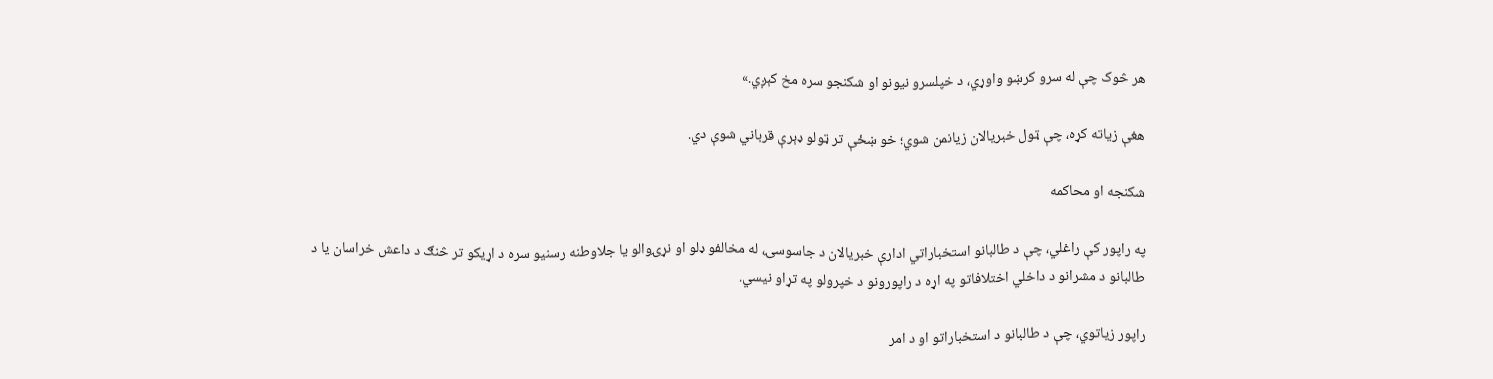هر څوک چې له سرو کرښو واوړي، د خپلسرو نیونو او شکنجو سره مخ کېږي.»

هغې زیاته کړه، چې ټول خبریالان زیانمن شوي؛ خو ښځې تر ټولو ډېرې قرباني شوې دي.

شکنجه او محاکمه

په راپور کې راغلي، چې د طالبانو استخباراتي ادارې خبریالان د جاسوسۍ، له مخالفو ډلو او نړۍوالو یا جلاوطنه رسنیو سره د اړیکو تر څنګ د داعش خراسان یا د طالبانو د مشرانو د داخلي اختلافاتو په اړه د راپورونو د خپرولو په تړاو نیسي.

راپور زیاتوي، چې د طالبانو د استخباراتو او د امر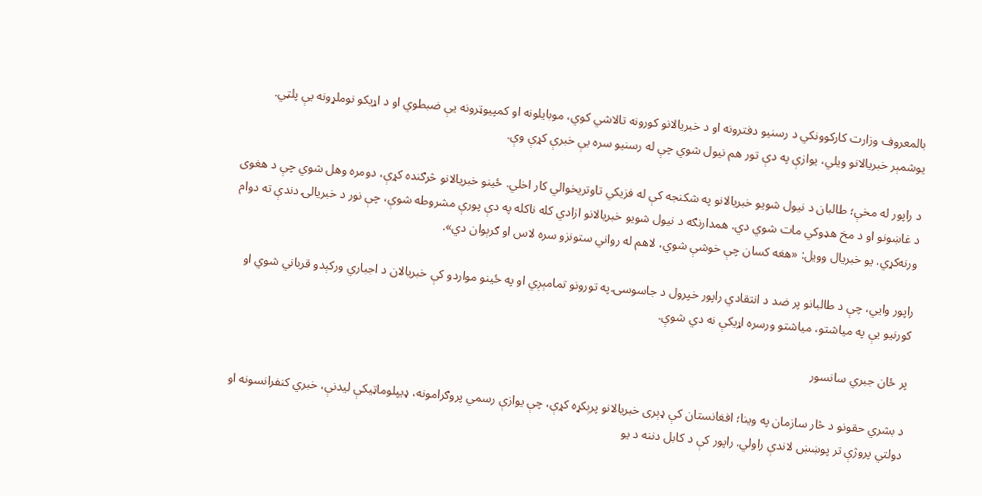بالمعروف وزارت کارکوونکي د رسنیو دفترونه او د خبریالانو کورونه تالاشي کوي، موبایلونه او کمپیوټرونه یې ضبطوي او د اړیکو نوملړونه یې پلټي. یوشمېر خبریالانو ویلي، یوازې په دې تور هم نیول شوي چې له رسنیو سره یې خبرې کړې وې.

د راپور له مخې؛ طالبان د نیول شویو خبریالانو په شکنجه کې له فزیکي تاوتریخوالي کار اخلي. ځینو خبریالانو څرګنده کړې، دومره وهل شوي چې د هغوی د غاښونو او د مخ هډوکي مات شوي دي. همدارنګه د نیول شویو خبریالانو ازادي کله ناکله په دې پورې مشروطه شوې، چې نور د خبریالۍ دندې ته دوام ورنه‌کړي. یو خبریال وویل: «هغه کسان چې خوشې شوي، لاهم له رواني ستونزو سره لاس او ګرېوان دي».

راپور وایي، چې د طالبانو پر ضد د انتقادي راپور خپرول د جاسوسۍ په تورونو تمامېږي او په ځینو مواردو کې خبریالان د اجباري ورکېدو قرباني شوي او کورنیو یې په میاشتو، میاشتو ورسره اړیکې نه دي شوې.

پر ځان جبري سانسور

د بشري حقونو د څار سازمان په وینا؛ افغانستان کې ډېری خبریالانو پرېکړه کړې، چې یوازې رسمي پروګرامونه، ډیپلوماټیکې لیدنې، خبري کنفرانسونه او دولتي پروژې تر پوښښ لاندې راولي. راپور کې د کابل دننه د یو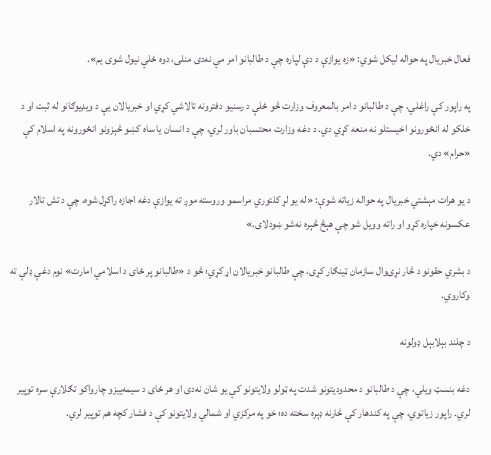فعال خبریال په حواله لیکل شوي: «زه یوازې د دې لپاره چې د طالبانو امر مې نه‌دی منلی، دوه ځلې نیول شوی یم».

په راپور کې راغلي، چې د طالبانو د امر بالمعروف وزارت څو ځلې د رسنیو دفترونه تالاشي کړي او خبریالان یې د ویډیوګانو له ثبت او د خلکو له انځورونو اخیستلو نه منعه کړي دي. د دغه وزارت محتسبان باور لري، چې د انسان یا ساه کښو څېزونو انځورونه په اسلام کې «حرام» دي.

د یو هرات مېشتي خبریال په حواله زیاته شوې: «له یو لړ کلتوري مراسمو وروسته موږ ته یوازې دغه اجازه راکړل شوه، چې د تش تالار عکسونه خپاره کړو او راته وویل شو چې هېڅ څېره نه‌شو ښودلای.»

د بشري حقونو د څار نړۍوال سازمان ټینګار کړی، چې طالبانو خبریالان اړ کړي؛ څو د «طالبانو پر ځای د اسلامي امارت» نوم دغې ډلې ته وکاروي.

د چلند بېلابېل ډولونه

دغه بنسټ ویلي، چې د طالبانو د محدودیتونو شدت په ټولو ولایتونو کې یو شان نه‌دی او هر ځای د سیمه‌ییزو چارواکو تګلارې سره توپیر لري. راپور زیاتوي، چې په کندهار کې څارنه ډېره سخته ده؛ خو په مرکزي او شمالي ولایتونو کې د فشار کچه هم توپیر لري.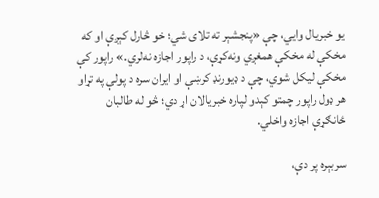یو خبریال وایي، چې «پنجشېر ته تلای شي؛ خو څارل کېږې او که مخکې له مخکې همغږي ونه‌کړې، د راپور اجازه نه‌لري.» راپور کې مخکې لیکل شوي، چې د ډیورنډ کرښې او ایران سره د پولې په تړاو هر ډول راپور چمتو کېدو لپاره خبریالان اړ دي؛ څو له طالبان ځانګړې اجازه واخلي.

سربېره پر دې،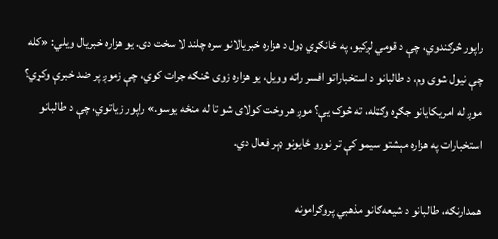راپور څرګندوي، چې د قومي لږکیو، په ځانګړي ډول د هزاره خبریالانو سره چلند لا سخت دی. یو هزاره خبریال ویلي: «کله چې نیول شوی وم، د طالبانو د استخباراتو افسر راته وویل، یو هزاره زوی څنګه جرات کوي، چې زموږ پر ضد خبرې وکړي؟ موږ له امریکایانو جګړه وګټله، ته څوک یې؟ موږ هر وخت کولای شو تا له منځه یوسو.» راپور زیاتوي‌، چې د طالبانو استخبارات په هزاره مېشتو سیمو کې تر نورو ځایونو ډېر فعال دي.

همدارنګه، طالبانو د شیعه‌ګانو مذهبي پروګرامونه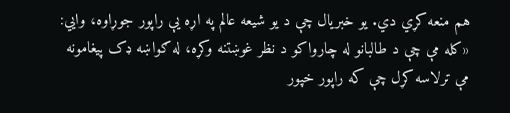هم منعه کړي دي. یو خبریال چې د یو شیعه عالم په اړه یې راپور جوړاوه، وایي: «کله مې چې د طالبانو له چارواکو د نظر غوښتنه وکړه، له ګواښه ډک پیغامونه مې ترلاسه کړل چې که راپور خپور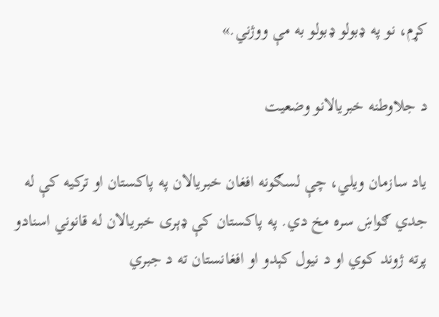کړم، نو په ډبولو ډبولو به مې ووژني.»

د جلاوطنه خبریالانو وضعیت

یاد سازمان ویلي، چې لسګونه افغان خبریالان په پاکستان او ترکیه کې له جدي ګواښ سره مخ دي. په پاکستان کې ډېری خبریالان له قانوني اسنادو پرته ژوند کوي او د نیول کېدو او افغانستان ته د جبري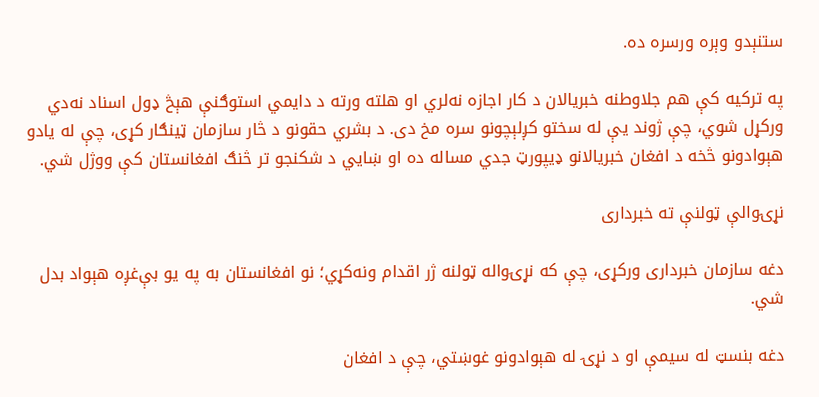ستنېدو وېره ورسره ده.

په ترکیه کې هم جلاوطنه خبریالان د کار اجازه نه‌لري او هلته ورته د دایمي استوګنې هېڅ ډول اسناد نه‌دي‌ ورکړل شوي، چې ژوند یې له سختو کږلېچونو سره مخ دی. د بشري حقونو د څار سازمان ټینګار کړی، چې له یادو هېوادونو څخه د افغان خبریالانو ډیپورټ جدي مساله ده او ښايي د شکنجو تر څنګ افغانستان کې ووژل شي.

نړۍوالې ټولنې ته خبرداری

دغه سازمان خبرداری ورکړی، چې که نړۍواله ټولنه ژر اقدام ونه‌کړي؛ نو افغانستان به په یو بې‌غږه هېواد بدل شي.

دغه بنسټ له سیمې او د نړۍ له هېوادونو غوښتي، چې د افغان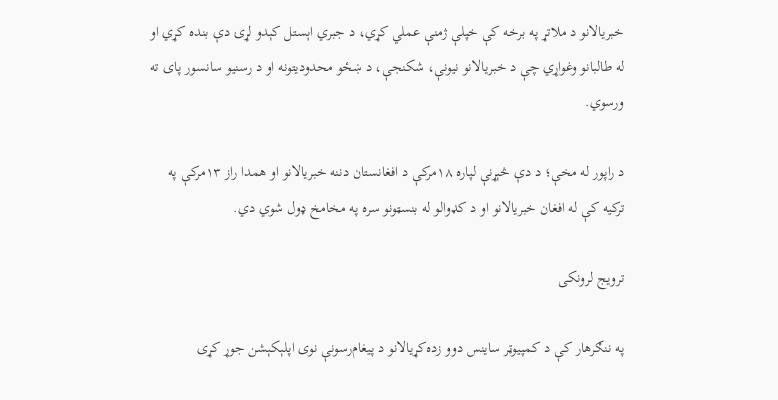خبریالانو د ملاتړ په برخه کې خپلې ژمنې عملي کړي، د جبري اېستل کېدو لړۍ دې بنده کړي او له طالبانو وغواړي چې د خبریالانو نیونې، شکنجې، د ښځو محدودیتونه او د رسنیو سانسور پای ته ورسوي.

د راپور له مخې؛ د دې څېړنې لپاره ۱۸مرکې د افغانستان دننه خبریالانو او همدا راز ۱۳مرکې په ترکیه کې له افغان خبریالانو او د کډوالو له بنسټونو سره په مخامخ ډول شوي دي.

ترویج لرونکی

په ننګرهار کې د کمپیوټر ساینس دوو زده‌کړیالانو د پیغام‌رسونې نوی اپلېکېشن جوړ کړی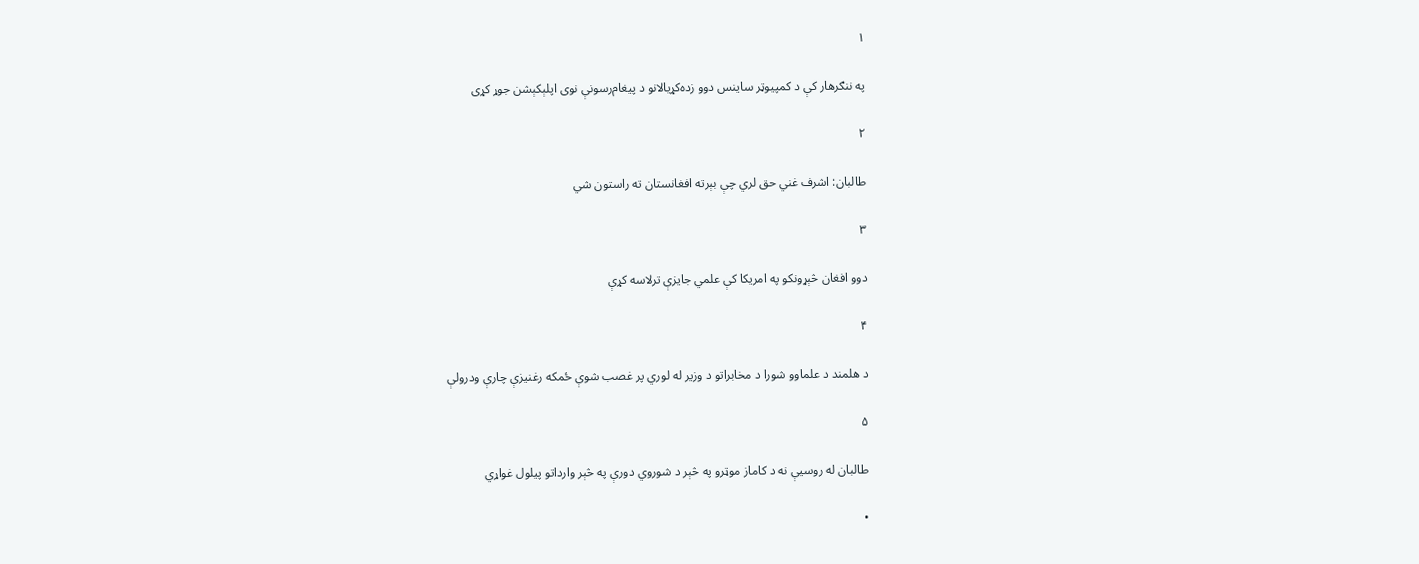۱

په ننګرهار کې د کمپیوټر ساینس دوو زده‌کړیالانو د پیغام‌رسونې نوی اپلېکېشن جوړ کړی

۲

طالبان: اشرف غني حق لري چې بېرته افغانستان ته راستون شي

۳

دوو افغان څېړونکو په امریکا کې علمي جایزې ترلاسه کړې

۴

د هلمند د علماوو شورا د مخابراتو د وزیر له لوري پر غصب شوې ځمکه رغنیزې چارې ودرولې

۵

طالبان له روسیې نه د کاماز موټرو په څېر د شوروي دورې په څېر وارداتو پیلول غواړي

•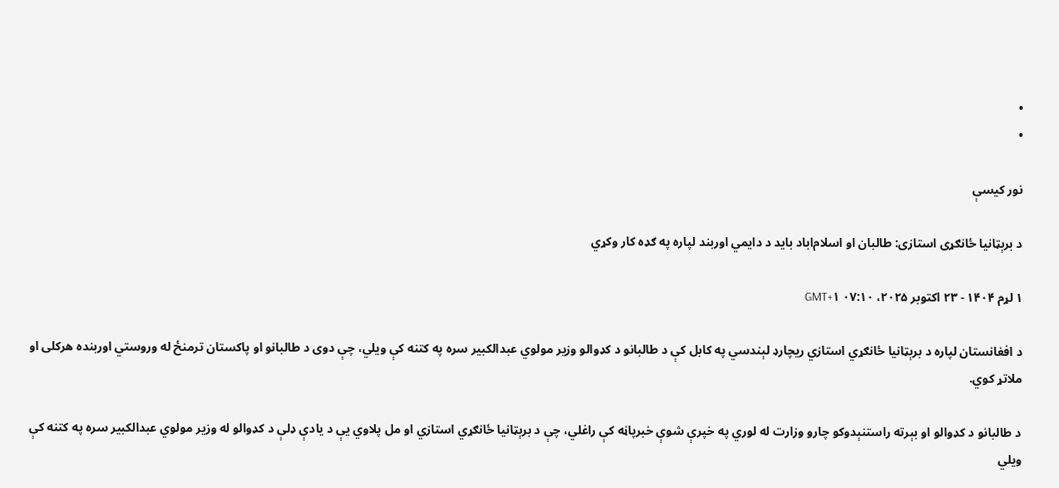•
•

نور کیسې

د برېټانیا ځانګړی استازی: طالبان او اسلام‌اباد باید د دایمي اوربند لپاره په ګډه کار وکړي

۱ لړم ۱۴۰۴ - ۲۳ اکتوبر ۲۰۲۵، ۰۷:۱۰ GMT+۱

د افغانستان لپاره د برېټانیا ځانګړي استازي ریچارډ لېندسي په کابل کې د طالبانو د کډوالو وزیر مولوي عبدالکبیر سره په کتنه کې ویلي، چې دوی د طالبانو او پاکستان ترمنځ له وروستي اوربنده هرکلی او ملاتړ کوي.

د طالبانو د کډوالو او بېرته راستنېدوکو چارو وزارت له لوري په خپرې شوې خبرپاڼه کې راغلي، چې د برېټانیا ځانګړي استازي او مل پلاوي یې د یادې ډلې د کډوالو له وزیر مولوي عبدالکبیر سره په کتنه کې ویلي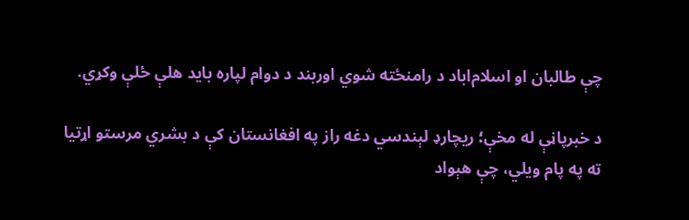چې طالبان او اسلام‌اباد د رامنځته شوي اوربند د دوام لپاره باید هلې ځلې وکړي.

د خبرپاڼې له مخې؛ ریچارډ لېندسي دغه راز په افغانستان کې د بشري مرستو اړتیا ته په پام ویلي، چې هېواد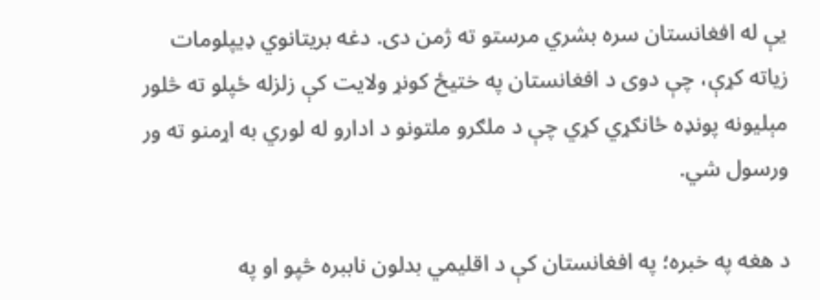یې له افغانستان سره بشري مرستو ته ژمن دی. دغه بریتانوي ډیپلومات زیاته کړې، چې دوی د افغانستان په ختیځ کونړ ولایت کې زلزله ځپلو ته څلور مېلیونه پونډه ځانګړي کړي چې د ملګرو ملتونو د ادارو له لوري به اړمنو ته ور ورسول شي.

د هغه په خبره؛ په افغانستان کې د اقلیمي بدلون ناببره څپو او په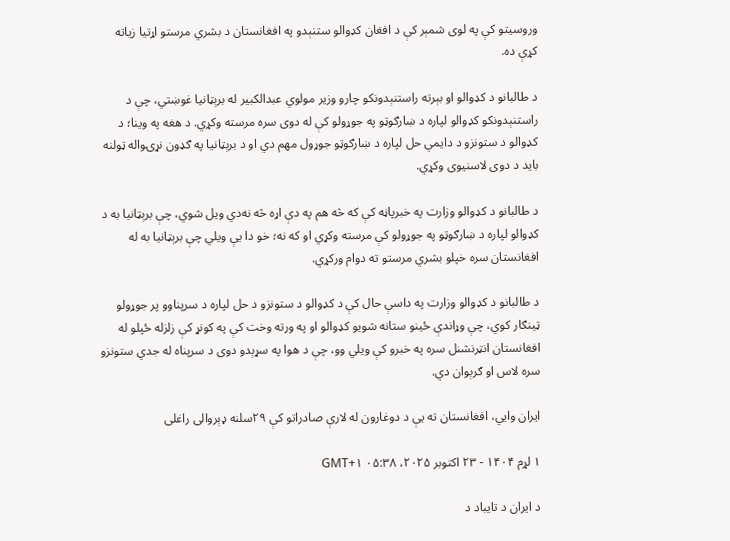وروسیتو کې په لوی شمېر کې د افغان کډوالو ستنېدو په افغانستان د بشري مرستو اړتیا زیاته کړې ده.

د طالبانو د کډوالو او بېرته راستنېدونکو چارو وزیر مولوي عبدالکبیر له برېټانیا غوښتي، چې د راستنېدونکو کډوالو لپاره د ښارګوټو په جوړولو کې له دوی سره مرسته وکړي. د هغه په وینا؛ د کډوالو د ستونزو د دایمي حل لپاره د ښارګوټو جوړول مهم دي او د برېټانیا په ګډون نړۍواله ټولنه باید د دوی لاسنیوی وکړي.

د طالبانو د کډوالو وزارت په خبرپاڼه کې که څه هم په دې اړه څه نه‌دي ویل شوي، چې برېټانیا به د کډوالو لپاره د ښارګوټو په جوړولو کې مرسته وکړي او که نه؛ خو دا یې ویلي چې برېټانیا به له افغانستان سره خپلو بشري مرستو ته دوام ورکړي.

د طالبانو د کډوالو وزارت په داسې حال کې د کډوالو د ستونزو د حل لپاره د سرپناوو پر جوړولو ټینګار کوي، چې وړاندې ځینو ستانه شویو کډوالو او په ورته وخت کې په کونړ کې زلزله ځپلو له افغانستان انټرنشنل سره په خبرو کې ویلي وو، چې د هوا په سړېدو دوی د سرپناه له جدي ستونزو سره لاس او ګرېوان دي.

ایران وایي، افغانستان ته یې د دوغارون له لارې صادراتو کې ۲۹سلنه ډېروالی راغلی

۱ لړم ۱۴۰۴ - ۲۳ اکتوبر ۲۰۲۵، ۰۵:۳۸ GMT+۱

د ایران د تایباد د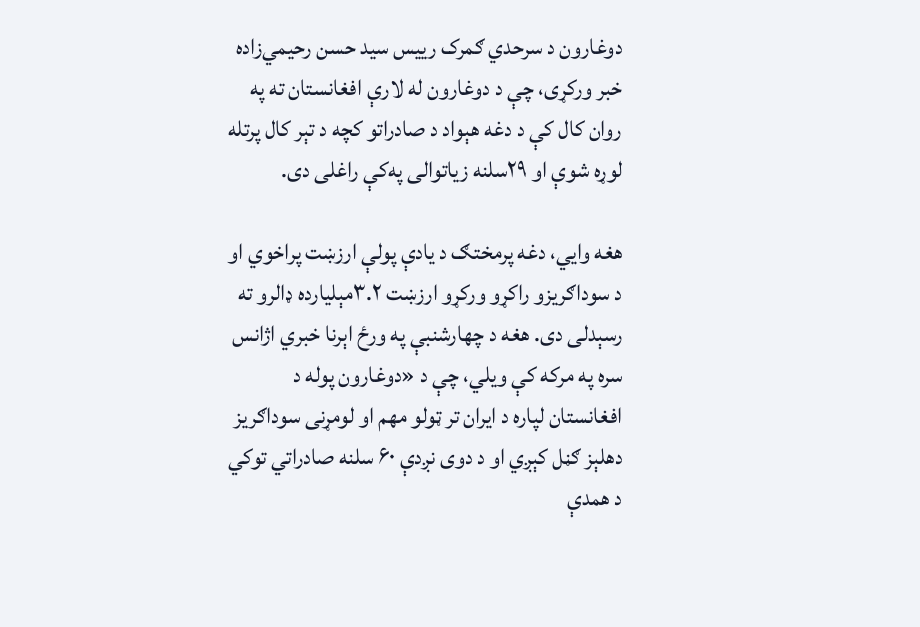دوغارون د سرحدي ګمرک رییس سید حسن رحیمي‌زاده خبر ورکړی، چې د دوغارون له لارې افغانستان ته په روان کال کې د دغه هېواد د صادراتو کچه د تېر کال پرتله لوړه شوې او ۲۹سلنه زیاتوالی په‌کې راغلی دی.

هغه وایي، دغه پرمختګ د یادې پولې ارزښت پراخوي او د سوداګریزو راکړو ورکړو ارزښت ۳.۲مېلیارده ډالرو ته رسېدلی دی. هغه د چهارشنبې په ورځ اېرنا خبري اژانس سره په مرکه کې ویلي، چې د «دوغارون پوله د افغانستان لپاره د ایران تر ټولو مهم او لومړنی سوداګریز دهلېز ګڼل کېږي او د دوی نږدې ۶۰ سلنه صادراتي توکي د همدې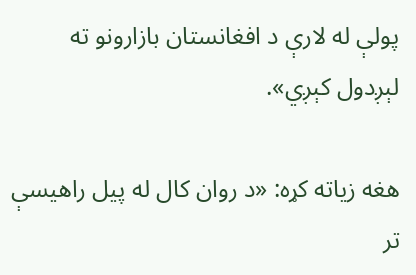پولې له لارې د افغانستان بازارونو ته لېږدول کېږي».

هغه زیاته کړه: «د روان کال له پیل راهیسې تر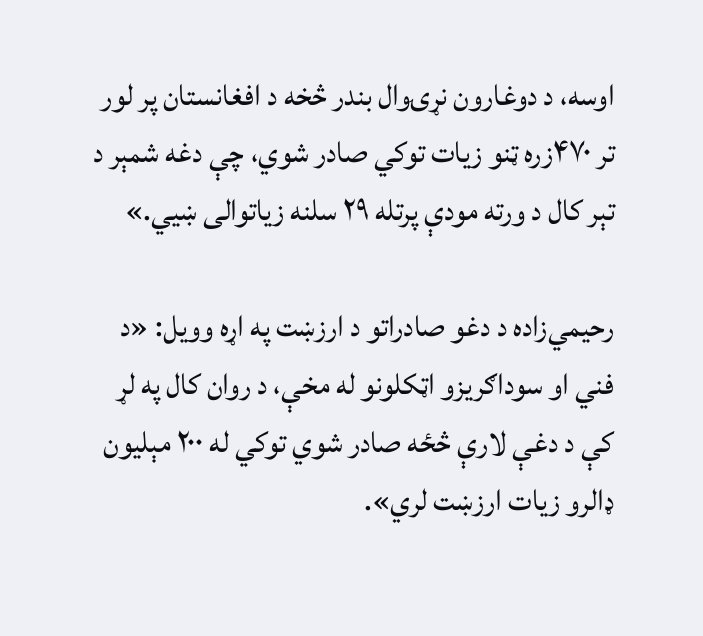اوسه، د دوغارون نړۍوال بندر څخه د افغانستان پر لور تر ۴۷۰زره ټنو زیات توکي صادر شوي، چې دغه شمېر د تېر کال د ورته مودې پرتله ۲۹ سلنه زیاتوالی ښيي.»

رحیمي‌زاده د دغو صادراتو د ارزښت په اړه وویل: «د فني او سوداګریزو اټکلونو له مخې، د روان کال په لړ کې د دغې لارې څځه صادر شوي توکي له ۲۰۰ مېلیون ډالرو زیات ارزښت لري».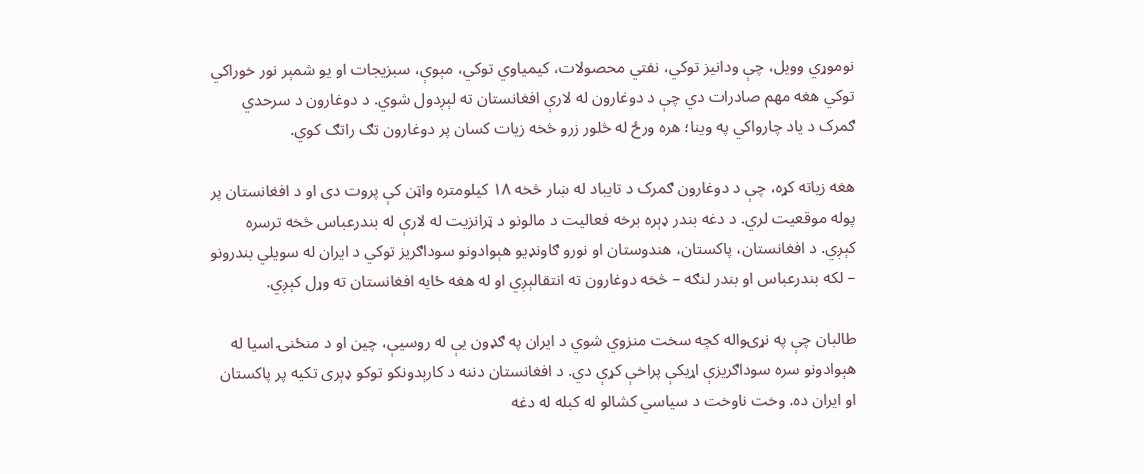نوموړي وویل، چې ودانیز توکي، نفتي محصولات، کیمیاوي توکي، مېوې، سبزیجات او یو شمېر نور خوراکي توکي هغه مهم صادرات دي چې د دوغارون له لارې افغانستان ته لېږدول شوي. د دوغارون د سرحدي ګمرک د یاد چارواکي په وینا؛ هره ورځ له څلور زرو څخه زیات کسان پر دوغارون تګ راتګ کوي.

هغه زیاته کړه، چې د دوغارون ګمرک د تایباد له ښار څخه ۱۸ کیلومتره واټن کې پروت دی او د افغانستان پر پوله موقعیت لري. د دغه بندر ډېره برخه فعالیت د مالونو د ټرانزیت له لارې له بندرعباس څخه ترسره کېږي. د افغانستان، پاکستان، هندوستان او نورو ګاونډیو هېوادونو سوداګریز توکي د ایران له سویلي بندرونو – لکه بندرعباس او بندر لنګه – څخه دوغارون ته انتقالېږي او له هغه ځایه افغانستان ته وړل کېږي.

طالبان چې په نړۍواله کچه سخت منزوي شوي د ایران په ګډون یې له روسیې، چین او د منځنۍ اسیا له هېوادونو سره سوداګریزې اړیکې پراخې کړې دي. د افغانستان دننه د کارېدونکو توکو ډېری تکیه پر پاکستان او ایران ده. وخت ناوخت د سیاسي کشالو له کبله له دغه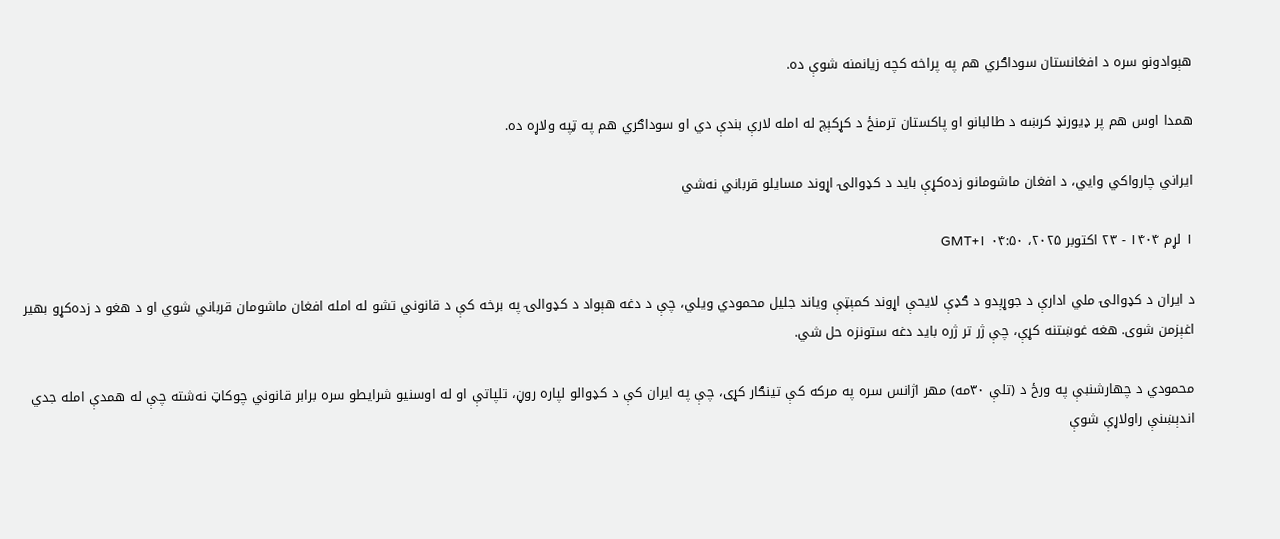هېوادونو سره د افغانستان سوداګري هم په پراخه کچه زیانمنه شوې ده.

همدا اوس هم پر ډیورنډ کرښه د طالبانو او پاکستان ترمنځ د کړکېچ له امله لارې بندې دي او سوداګري هم په ټپه ولاړه ده.

ایراني چارواکي وایي، د افغان ماشومانو زده‌کړې باید د کډوالۍ اړوند مسایلو قرباني نه‌شي

۱ لړم ۱۴۰۴ - ۲۳ اکتوبر ۲۰۲۵، ۰۴:۵۰ GMT+۱

د ایران د کډوالۍ ملي ادارې د جوړېدو د ګډې لایحې اړوند کمېټې ویاند جلیل محمودي ویلي، چې د دغه هېواد د کډوالۍ په برخه کې د قانوني تشو له امله افغان ماشومان قرباني شوي او د هغو د زده‌کړو بهیر اغېزمن شوی. هغه غوښتنه کړې، چې ژر تر ژره باید دغه ستونزه حل شي.

محمودي د چهارشنبې په ورځ د (تلې ۳۰مه) مهر اژانس سره په مرکه کې تینګار کړی، چې په ایران کې د کډوالو لپاره روڼ، تلپاتې او له اوسنیو شرایطو سره برابر قانوني چوکاټ نه‌شته چې له همدې امله جدي اندېښنې راولاړې شوې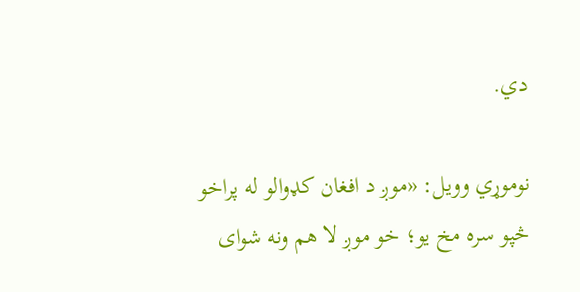دي.

نوموړي وویل: «موږ د افغان کډوالو له پراخو څپو سره مخ یو؛ خو موږ لا هم ونه‌ شوای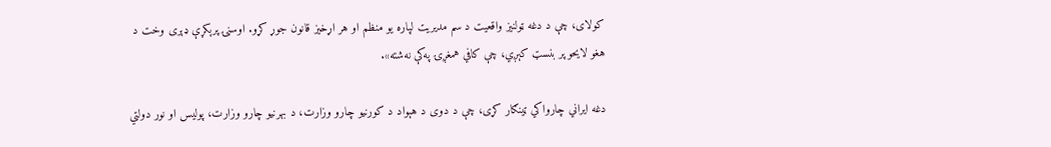کولای، چې د دغه ټولنیز واقعیت د سم مدیریت لپاره یو منظم او هر اړخیز قانون جوړ کړو. اوسنۍ پرېکړې ډېری وخت د هغو لایحو پر بنسټ کېږي، چې کافي همغږۍ په‌کې نه‌شته».

دغه ایراني چارواکي ټینګار کړی، چې د دوی د هېواد د کورنیو چارو وزارت، د بهرنیو چارو وزارت، پولیس او نور دولتي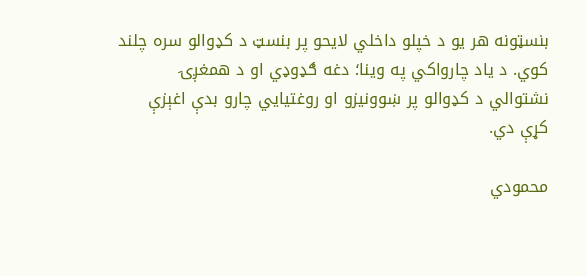بنسټونه هر یو د خپلو داخلي لایحو پر بنسټ د کډوالو سره چلند کوي. د یاد چارواکي په وینا؛ دغه ګډوډي او د همغږۍ نشتوالي د کډوالو پر ښوونیزو او روغتیايي چارو بدې اغېزې کړې دي.

محمودي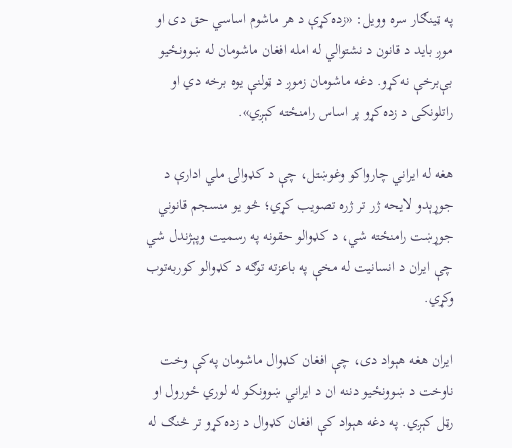په ټینګار سره وویل: «زده‌کړې د هر ماشوم اساسي حق دی او موږ باید د قانون د نشتوالي له امله افغان ماشومان له ښوونځیو بې‌برخې نه‌کړو. دغه ماشومان زموږ د ټولنې یوه برخه دي او راتلونکی د زده‌کړو پر اساس رامنځته کېږي».

هغه له ایراني چارواکو وغوښتل، چې د کډوالۍ ملي ادارې د جوړېدو لایحه ژر تر ژره تصویب کړي؛ څو یو منسجم قانوني جوړښت رامنځته شي، د کډوالو حقونه په رسمیت وپېژندل شي چې ایران د انسانیت له مخې په باعزته توګه د کډوالو کوربه‌توب وکړي.

ایران هغه هېواد دی، چې افغان کډوال ماشومان په‌کې وخت ناوخت د ښوونځیو دننه ان د ایراني ښوونکو له لوري ځورول او رټل کېږي. په دغه هېواد کې افغان کډوال د زده‌کړو تر څنګ له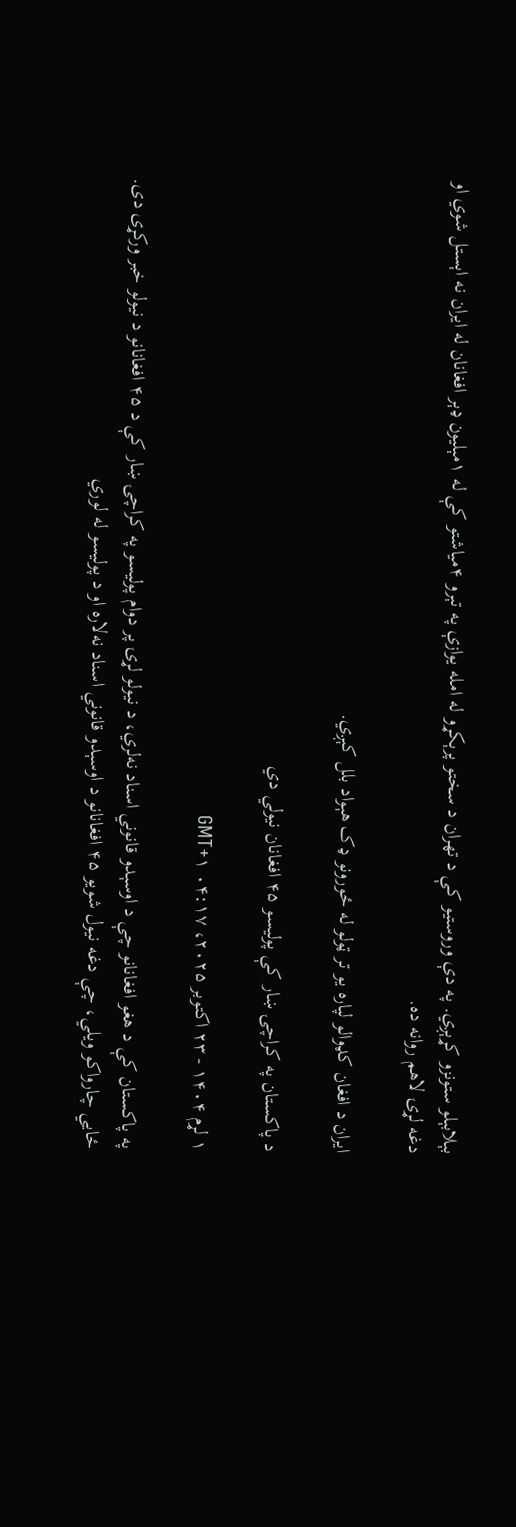بېلابېلو ستونزو کړېږي. په دې وروستیو کې د تهران د سختو پرېکړو له امله یوازې په تېرو ۴میاشتو کې له ۱مېلیون ډېر افغانان له ایران نه اېستل شوي او دغه لړۍ لاهم روانه ده.

ایران د افغان کډوالو لپاره یو تر ټولو له ځورونو ډک هېواد بلل کېږي.

د پاکستان په کراچۍ ښار کې پولیسو ۴۵ افغانان نیولي دي

۱ لړم ۱۴۰۴ - ۲۳ اکتوبر ۲۰۲۵، ۰۴:۱۷ GMT+۱

په پاکستان کې د هغو افغانانو چې د اوسېدو قانوني اسناد نه‌لري، د نیولو لړۍ پر دوام پولیسو په کراچۍ ښار کې د ۴۵ افغانانو د نیولو خبر ورکړی دی. ځايي چارواکو ویلي، چې دغه نیول شویو ۴۵ افغانانو د اوسېدو قانوني اسناد نه‌لاره او د پولیسو له لوري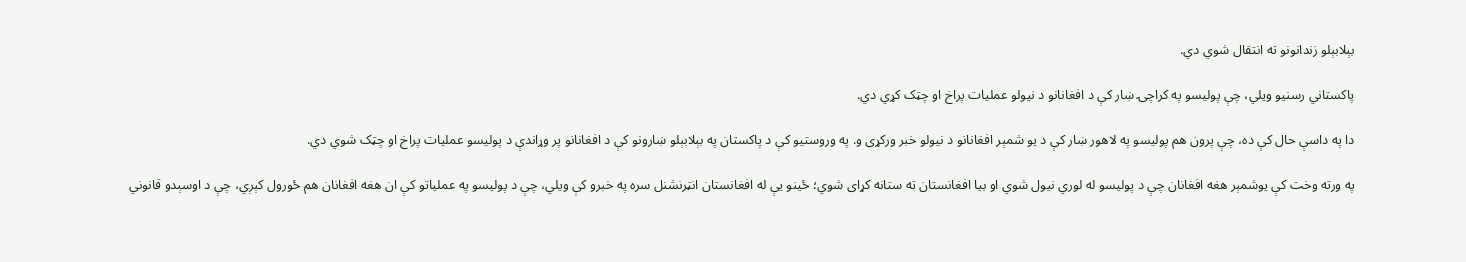بېلابېلو زندانونو ته انتقال شوي دي.

پاکستاني رسنیو ویلي، چې پولیسو په کراچۍ ښار کې د افغانانو د نیولو عملیات پراخ او چټک کړي دي.

دا په داسې حال کې ده، چې پرون هم پولیسو په لاهور ښار کې د یو شمېر افغانانو د نیولو خبر ورکړی و. په وروستیو کې د پاکستان په بېلابېلو ښارونو کې د افغانانو پر وړاندې د پولیسو عملیات پراخ او چټک شوي دي.

په ورته وخت کې یوشمېر هغه افغانان چې د پولیسو له لوري نیول شوي او بیا افغانستان ته ستانه کړای شوي؛ ځینو یې له افغانستان انټرنشنل سره په خبرو کې ویلي، چې د پولیسو په عملیاتو کې ان هغه افغانان هم ځورول کېږي، چې د اوسېدو قانوني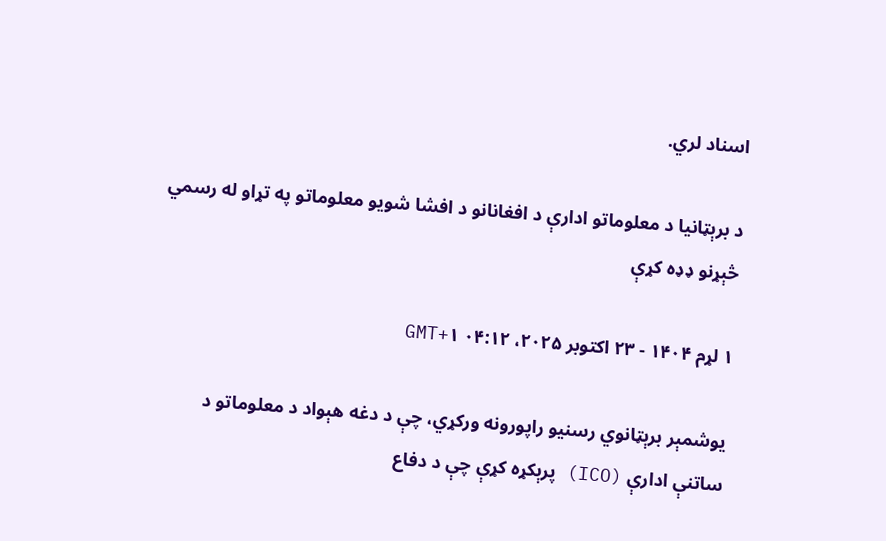اسناد لري.

د برېټانیا د معلوماتو ادارې د افغانانو د افشا شویو معلوماتو په تړاو له رسمي څېړنو ډډه کړې

۱ لړم ۱۴۰۴ - ۲۳ اکتوبر ۲۰۲۵، ۰۴:۱۲ GMT+۱

یوشمېر برېټانوي رسنیو راپورونه ورکړي، چې د دغه هېواد د معلوماتو د ساتنې ادارې (ICO) پرېکړه کړې چې د دفاع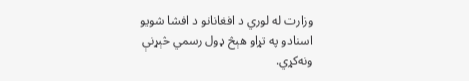وزارت له لوري د افغانانو د افشا شویو اسنادو په تړاو هېڅ ډول رسمي څېړنې ونه‌کړي.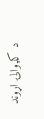د کډوالۍ اړوند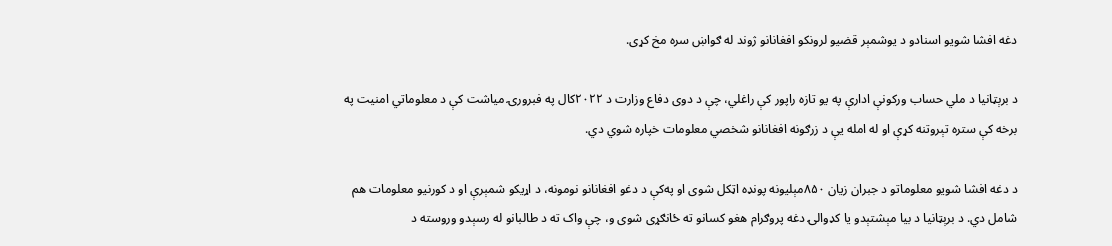دغه افشا شویو اسنادو د یوشمېر قضیو لرونکو افغانانو ژوند له ګواښ سره مخ کړی.

د برېټانیا د ملي حساب ورکونې ادارې په یو تازه راپور کې راغلي، چې د دوی دفاع وزارت د ۲۰۲۲کال په فبرورۍ میاشت کې د معلوماتي امنیت په برخه کې ستره تېروتنه کړې او له امله یې د زرګونه افغانانو شخصي معلومات خپاره شوي دي.

د دغه افشا شویو معلوماتو د جبران زیان ۸۵۰مېلیونه پونډه اټکل شوی او په‌کې د دغو افغانانو نومونه، د اړیکو شمېرې او د کورنیو معلومات هم شامل دي. د برېټانیا د بیا مېشتېدو یا کډوالۍ دغه پروګرام هغو کسانو ته ځانګړی شوی و، چې واک ته د طالبانو له رسېدو وروسته د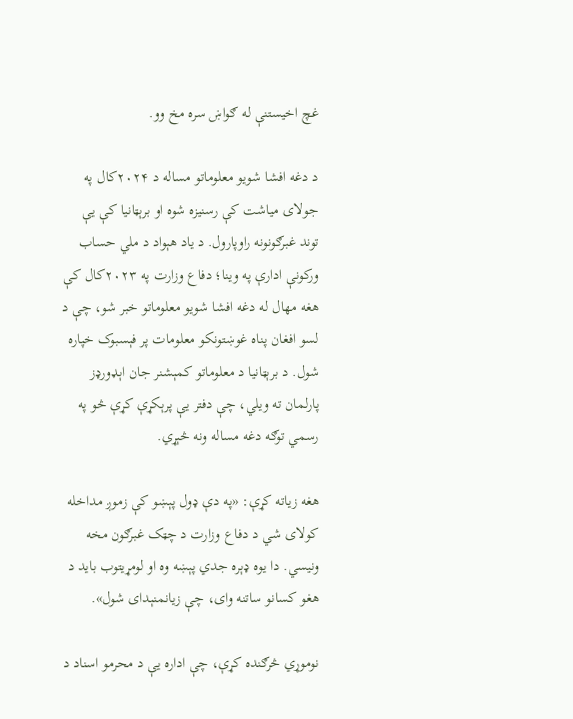غچ اخیستنې له ګواښ سره مخ وو.

د دغه افشا شویو معلوماتو مساله د ۲۰۲۴کال په جولای میاشت کې رسنیزه شوه او برېټانیا کې یې توند غبرګونونه راوپارول. د یاد هېواد د ملي حساب ورکونې ادارې په وینا؛ دفاع وزارت په ۲۰۲۳کال کې هغه مهال له دغه افشا شویو معلوماتو خبر شو، چې د لسو افغان پناه غوښتونکو معلومات پر فېسبوک خپاره شول. د برېټانیا د معلوماتو کمېشنر جان اېډورډز پارلمان ته ویلي، چې دفتر یې پرېکړې کړې څو په رسمي توګه دغه مساله ونه ‌څېړي.

هغه زیاته کړې: «په دې ډول پېښو کې زموږ مداخله کولای شي د دفاع وزارت د چټک غبرګون مخه ونیسي. دا یوه ډېره جدي پېښه وه او لومړیتوب باید د هغو کسانو ساتنه وای، چې زیانمنېدای شول».

نوموړي څرګنده کړې، چې اداره یې د محرمو اسناد د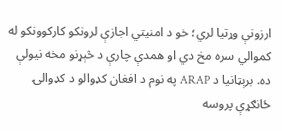ارزونې وړتیا لري؛ خو د امنیتي اجازې لرونکو کارکوونکو له کموالي سره مخ دي او همدې چارې د څېړنو مخه نیولې ده. برېټانیا د ARAP په نوم د افغان کډوالو د کډوالۍ ځانګړې پروسه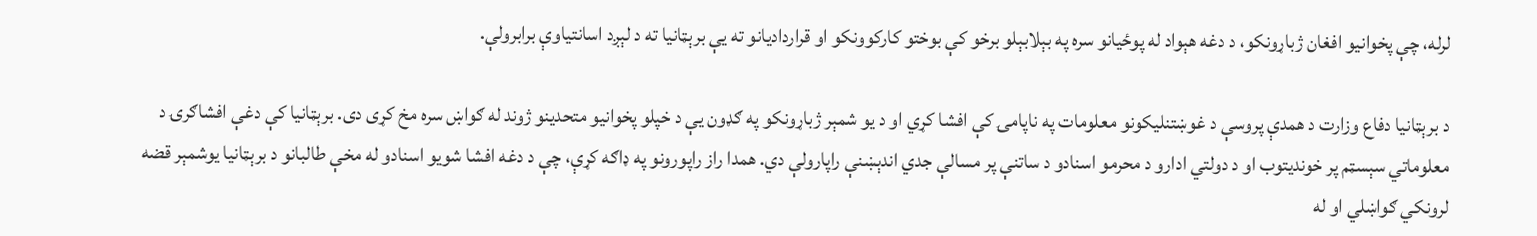لرله، چې پخوانیو افغان ژباړونکو، د دغه هېواد له پوځیانو سره په بېلابېلو برخو کې بوختو کارکوونکو او قراردادیانو ته یې برېټانیا ته د لېږد اسانتیاوې برابرولې.

د برېټانیا دفاع وزارت د همدې پروسې د غوښتنلیکونو معلومات په ناپامۍ کې افشا کړي او د یو شمېر ژباړونکو په ګډون یې د خپلو پخوانیو متحدینو ژوند له ګواښ سره مخ کړی دی. برېټانیا کې دغې افشاګرۍ د معلوماتي سېسټم پر خوندیتوب او د دولتي ادارو د محرمو اسنادو د ساتنې پر مسالې جدي اندېښنې راپارولې دي. همدا راز راپورونو په ډاګه کړې، چې د دغه افشا شویو اسنادو له مخې طالبانو د برېټانیا یوشمېر قضه لرونکي ګواښلي او له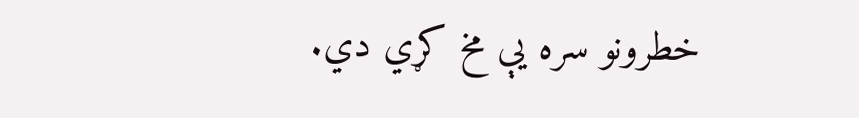خطرونو سره یې مخ کړي دي.